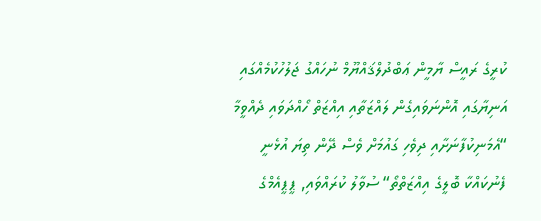ކުރީގެ ރައީސް ޔާމީން ޢަބްދުލްޤައްޔޫމް ނުހައްގު ޖަލުހުކުމެއްގައި އަނިޔާގައި އޮންނަވައިގެން ލައްޒަތާއި އިއްޒަތް ހޯއްދަވައި ދެއްވީމާ “އެމަނިކުފާނަށާއި ދިވެހި ގައުމަށް ވެސް ދޭން ތިޔަ އުޅެނީ ފެނުކައްކާ ބޮލީގެ އިއްޒަތްތޯ“ ސުވާލު ކުރައްވައި, ޕީޕީއެމްގެ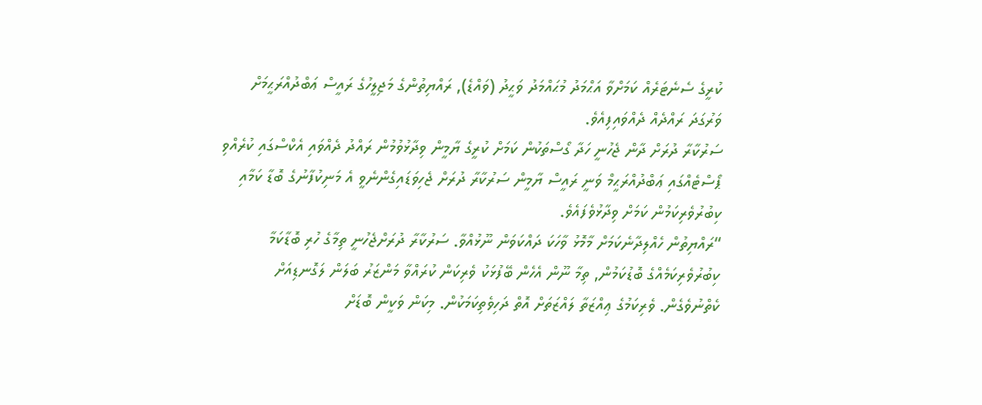ކުރީގެ ސެނެޓަރެއް ކަމަށްވާ އަޙްމަދު މުޙައްމަދު ވަޙީދު (ވައްޑެ), ރައްޔިތުންގެ މަޖިލީހުގެ ރައީސް ޢަބްދުއްރަޙީމަށް ވަރުގަދަ ރައްދެއް ދެއްވައިފިއެވެ.
ސަރުކާރާ ދުރަށް ދާން ޖެހުނީ ހަދާ ގޯސްތަކުން ކަމަށް ކުރީގެ ޔާމީން ވިދާޅުވުމުން ރައްދު ދެއްވައި އެކްސްގައި ކުރެއްވި ޕޯސްޓެއްގައި ޢަބްދުއްރަޙީމް ވަނީ ރައީސް ޔާމީން ސަރުކާރާ ދުރަށް ޖެހިވަޑައިގެންނެވީ އެ މަނިކުފާނުގެ ބޮޑާ ކަމާއި ކިބުރުވެރިކަމުން ކަމަށް ވިދާޅުވެފައެވެ.
“ރައްޔިތުން ހެއްލިދާނެކަމަށް މާމޮޅު ވާހަކަ ދައްކަވަން ނޫޅުއްވާ. ސަރުކާރާ ދުރަށްޖެހުނީ ތިމާގެ ހުރި ބޮޑާކަމާ ކިބުރުވެރިކަމެއްގެ ބޮޑުކަމުން, ތިމާ ނޫން އެހެން ބޭފުޅަކު ވެރިކަން ކުރައްވާ މަންޒަރު ބަލަން ލަގޮނޑިއަށް ކެތްނުވެގެން. ވެރިކަމުގެ ޢިއްޒަތާ ލައްޒަތަށް އޮތް ދަހިވެތިކަމަކުން. މިކަން ވަކީން ބޮޑަށް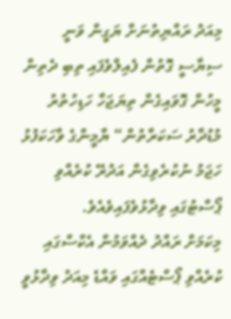މިއަދު ރައްޔިތުނަށް ޔަގީން ވަނީ ސިޔާސީ ގޮތުން ފެއިލްވެފައި ތިބި ދެތިން މީހުން ގޮވައިގެން ތިޔަޖަހާ ހަޑިހުތުރު މުޑުދާރު ސަކަރާތުން“ ޔާމީންގެ ވާހަކަފުޅު ހަޖަމު ނުކުރެވިގެން އަދުރޭ ކުރެއްވި ޕޯސްޓުގައި ވިދާޅުވެފައިވެއެވެ.
މިކަމަށް ރައްދު ދެއްވަމުން އެކްސްގައި ކުރެއްވި ޕޯސްޓެއްގައި ވައްޑެ މިއަދު ވިދާޅުވީ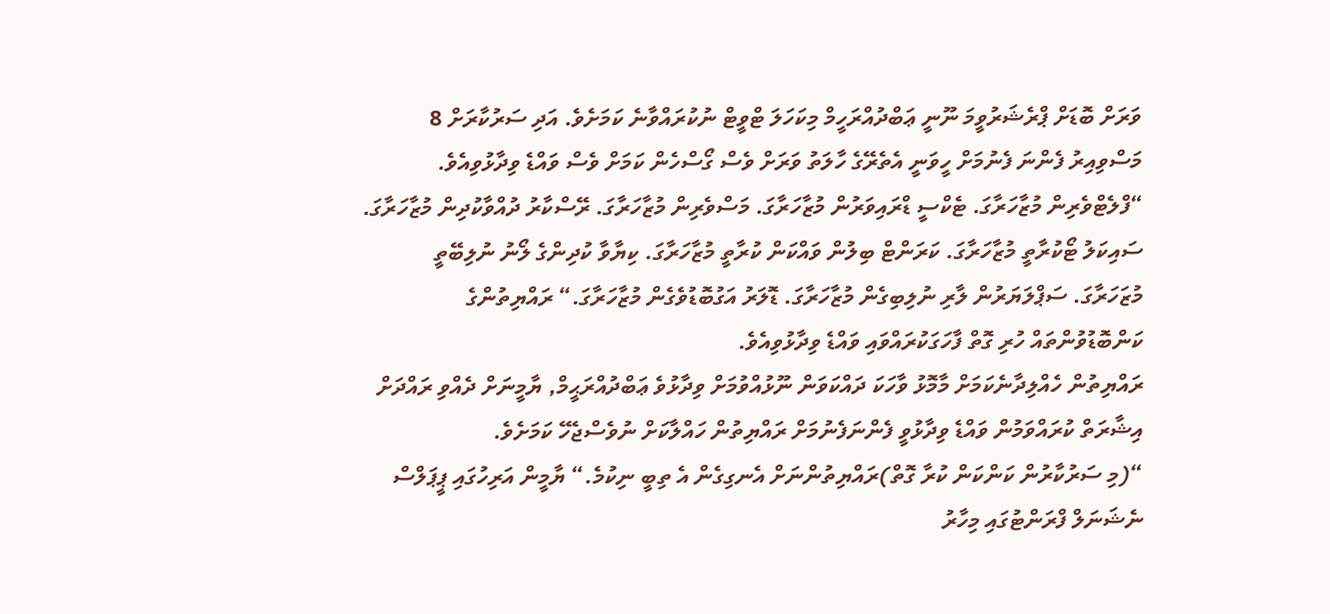ވަރަށް ބޮޑަށް ޕްރެޝަރުވީމަ ނޫނީ ޢަބްދުއްރަހީމް މިކަހަލަ ޓްވީޓް ނުކުރައްވާނެ ކަމަށެވެ. އަދި ސަރުކާރަށް 8 މަސްވިއިރު ފެންނަ ފެނުމަށް ހީވަނީ އެތެރޭގެ ހާލަތު ވަރަށް ވެސް ގޯސްހެން ކަމަށް ވެސް ވައްޑެ ވިދާޅުވިއެވެ.
“ފްލެޓްވެރިން މުޒާހަރާގަ. ޓެކްސީ ޑްރައިވަރުން މުޒާހަރާގަ. މަސްވެރިން މުޒާހަރާގަ. ރޭސްކާރު ދުއްވާކުދިން މުޒާހަރާގަ. ސައިކަލު ޓޯކުރާތީ މުޒާހަރާގަ. ކަރަންޓް ބިލުން ވައްކަން ކުރާތީ މުޒާހަރާގަ. ކިޔާވާ ކުދިންގެ ލޯނު ނުލިބޭތީ މުޒަހަރާގަ. ސަޕްލަޔަރުން ލާރި ނުލިބިގެން މުޒާހަރާގަ. ޑޮލަރު އަގުބޮޑުވެގެން މުޒާހަރާގަ.“ ރައްޔިތުންގެ ކަންބޮޑުވުންތައް ހުރި ގޮތް ފާހަގަކުރައްވައި ވައްޑެ ވިދާޅުވިއެވެ.
ރައްޔިތުން ހެއްލިދާނެކަމަށް މާމޮޅު ވާހަކަ ދައްކަވަން ނޫޅުއްވުމަށް ވިދާޅުވެ ޢަބްދުއްރަޙީމް, ޔާމީނަށް ދެއްވި ރައްދަށް އިޝާރަތް ކުރައްވަމުން ވައްޑެ ވިދާޅުވީ ފެންނަފެނުމަށް ރައްޔިތުން ހައްލާކަށް ނުވެސްޖެހޭ ކަމަށެވެ.
“(މި ސަރުކާރުން ކަންކަން ކުރާ ގޮތް)ރައްޔިތުންނަށް އެނގިގެން އެ ތިބީ ނިކުމެ.“ ޔާމީން އަރިހުގައި ޕީޕަލްސް ނެޝަނަލް ފްރަންޓުގައި މިހާރު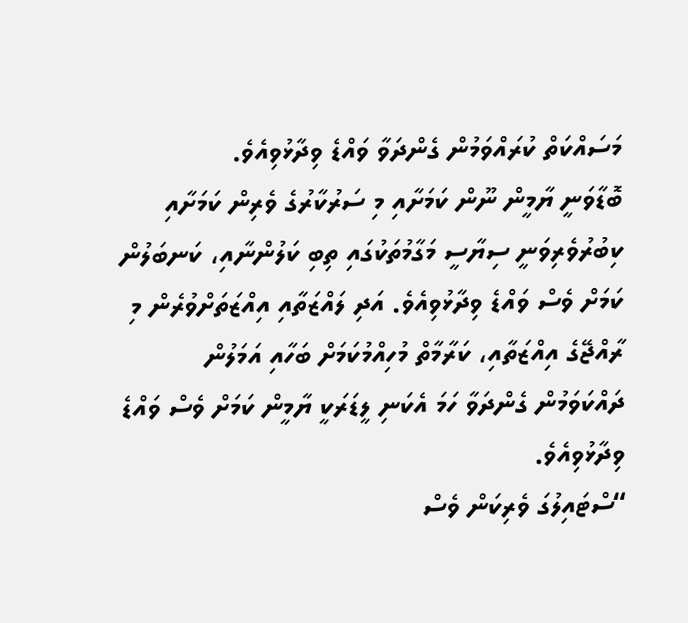މަސައްކަތް ކުރައްވަމުން ގެންދަވާ ވައްޑެ ވިދާޅުވިއެވެ.
ބޮޑާވަނީ ޔާމީން ނޫން ކަމަށާއި މި ސަރުކާރުގެ ވެރިން ކަމަށާއި ކިބުރުވެރިވަނީ ސިޔާސީ މަގާމުތަކުގައި ތިބި ކަލުންނާއި، ކަނބަލުން ކަމަށް ވެސް ވައްޑެ ވިދާޅުވިއެވެ. އަދި ލައްޒަތާއި އިއްޒަތަށްވުރެން މި ރާއްޖޭގެ އިއްޒަތާއި، ކަރާމާތް މުހިއްމުކަމަށް ބަހާއި އަމަލުން ދައްކަވަމުން ގެންދަވާ ހަމަ އެކަނި ލީޑަރަކީ ޔާމީން ކަމަށް ވެސް ވައްޑެ ވިދާޅުވިއެވެ.
“ސްޓައިލުގަ ވެރިކަން ވެސް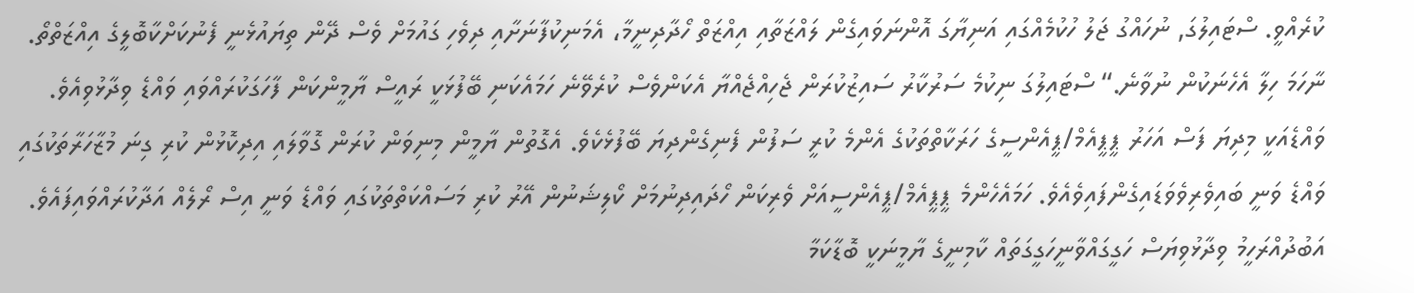ކުރެއްވީ. ސްޓައިލުގަ, ނުހައްގު ޖަލު ހުކުމެއްގައި އަނިޔާގަ އޮންނަވައިގެން ލައްޒަތާއި އިއްޒަތް ހޯދާދިނީމާ، އެމަނިކުފާނަށާއި ދިވެހި ގައުމަށް ވެސް ދޭން ތިޔައުޅެނީ ފެނުކަށްކާބޮލީގެ އިއްޒަތްތޯ. ނާހަމަ ހިލާ އެހެނަކުން ނުވާނެ.“ ސްޓައިލުގަ ނިކުމެ ސަރުކާރު ސައިޒުކުރަން ޖެހިއްޖެއްޔާ އެކަންވެސް ކުރެވޭނެ ހަމައެކަނި ބޭފުޅަކީ ރައީސް ޔާމީންކަން ފާހަގަކުރައްވައި ވައްޑެ ވިދާޅުވިއެވެ.
ވައްޑެއަކީ މިދިޔަ ފަސް އަހަރު ޕީޕީއެމް/ޕީއެންސީގެ ހަރަކާތްތަކުގެ އެންމެ ކުރީ ސަފުން ފެނިގެންދިޔަ ބޭފުޅެކެވެ. އެގޮތުން ޔާމީން މިނިވަން ކުރަން ގޮވާލައި އިދިކޮޅުން ކުރި ގިނަ މުޒާހަރާތަކުގައި ވައްޑެ ވަނީ ބައިވެރިވެވަޑައިގެންފައިވެއެވެ. ހަމައެހެންމެ ޕީޕީއެމް/ޕީއެންސީއަށް ވެރިކަން ހޯދައިދިނުމަށް ކޯލިޝަނުން އޭރު ކުރި މަސައްކަތްތަކުގައި ވައްޑެ ވަނީ އިސް ރޯލެއް އަދާކުރައްވައިފައެވެ.
އަބުދުއްރަހީމު ވިދާޅުވިޔަސް ހަގީގައްވާނީހަގީގަތައް ކާމިނީގެ ޔާމީނަކީ ބޮޑާކަމާ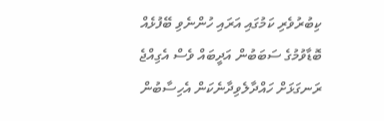ކިބުރުވެރި ކަމުގައި އަރައި ހުންނެވި ބޭފުޅެއް ބޮޑާވުމުގެ ސަބަބުން އަދީބައް ވެސް އެގިއްޖެ ރަނގަޅަށް ހައްދާލެވިދާނެކަން އެހިސާބުން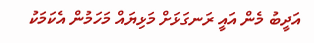އަދީބު މެން އައީ ރަނގަޅަށް މަޅިޔައް މަހަމުން އެކަމަކު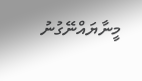މީނާޔައްނޭގުނު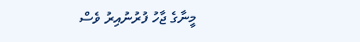މީނާގެ ޖާހު ފުރުނުއިރު ވެސް